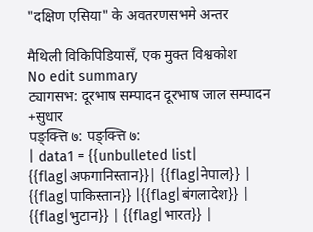"दक्षिण एसिया" के अवतरणसभमे अन्तर

मैथिली विकिपिडियासँ, एक मुक्त विश्वकोश
No edit summary
ट्यागसभ: दूरभाष सम्पादन दूरभाष जाल सम्पादन
+सुधार
पङ्क्त्ति ७: पङ्क्त्ति ७:
| data1 = {{unbulleted list| {{flag|अफगानिस्तान}}| {{flag|नेपाल}} | {{flag|पाकिस्तान}} |{{flag|बंगलादेश}} | {{flag|भुटान}} | {{flag|भारत}} |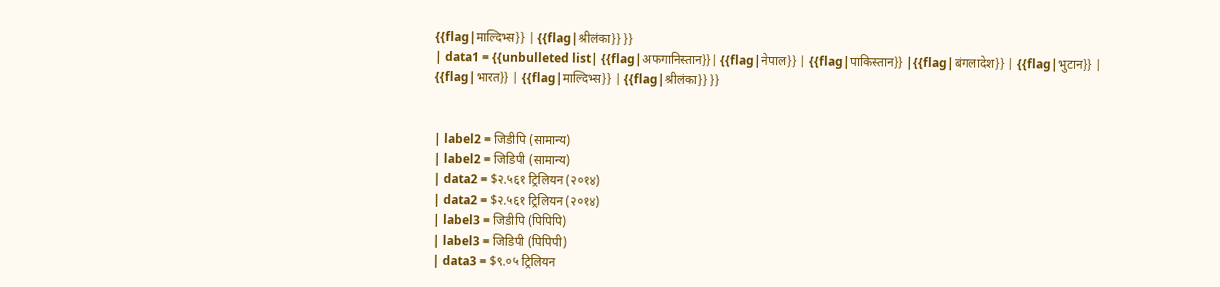{{flag|माल्दिभ्स}} | {{flag|श्रीलंका}} }}
| data1 = {{unbulleted list| {{flag|अफगानिस्तान}}| {{flag|नेपाल}} | {{flag|पाकिस्तान}} |{{flag|बंगलादेश}} | {{flag|भुटान}} | {{flag|भारत}} | {{flag|माल्दिभ्स}} | {{flag|श्रीलंका}} }}


| label2 = जिडीपि (सामान्य)
| label2 = जिडिपी (सामान्य)
| data2 = $२.५६१ ट्रिलियन (२०१४)
| data2 = $२.५६१ ट्रिलियन (२०१४)
| label3 = जिडीपि (पिपिपि)
| label3 = जिडिपी (पिपिपी)
| data3 = $९.०५ ट्रिलियन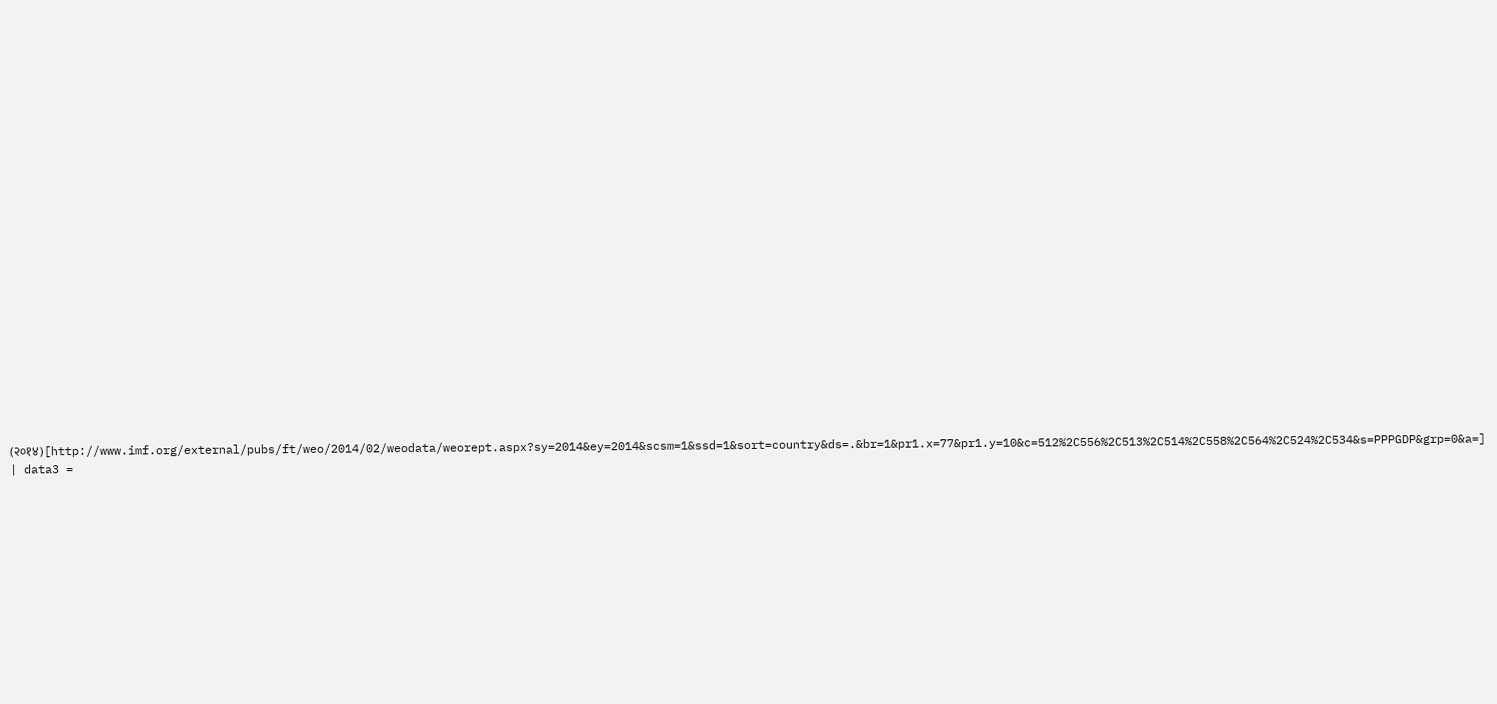(२०१४)[http://www.imf.org/external/pubs/ft/weo/2014/02/weodata/weorept.aspx?sy=2014&ey=2014&scsm=1&ssd=1&sort=country&ds=.&br=1&pr1.x=77&pr1.y=10&c=512%2C556%2C513%2C514%2C558%2C564%2C524%2C534&s=PPPGDP&grp=0&a=]
| data3 =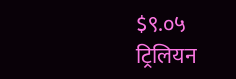$९.०५ ट्रिलियन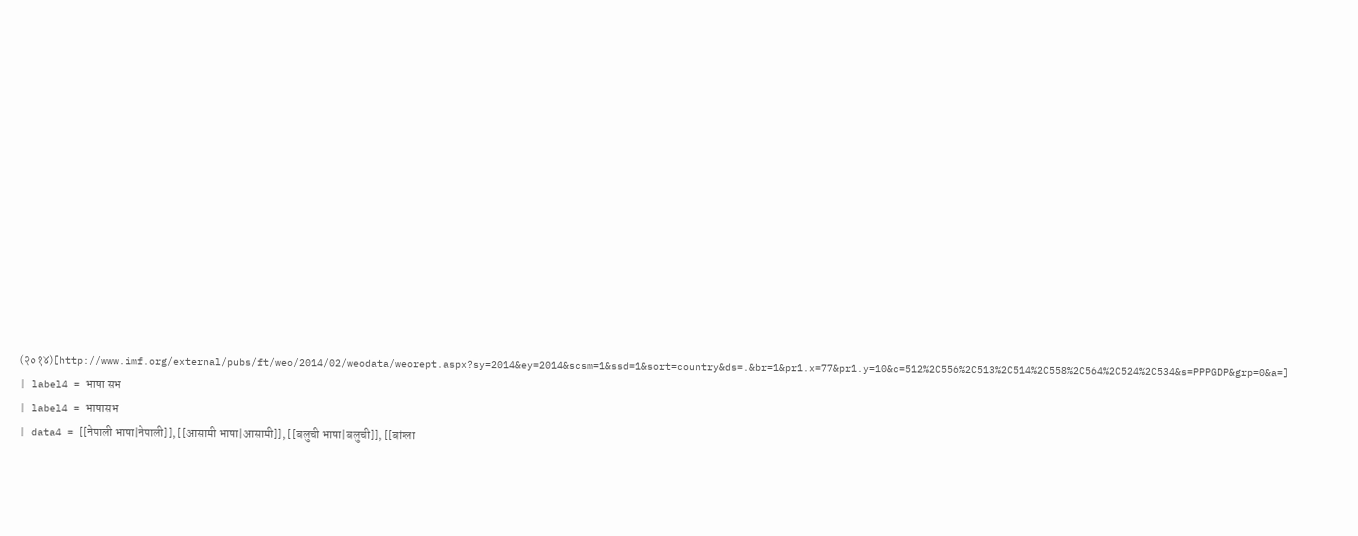(२०१४)[http://www.imf.org/external/pubs/ft/weo/2014/02/weodata/weorept.aspx?sy=2014&ey=2014&scsm=1&ssd=1&sort=country&ds=.&br=1&pr1.x=77&pr1.y=10&c=512%2C556%2C513%2C514%2C558%2C564%2C524%2C534&s=PPPGDP&grp=0&a=]
| label4 = भाषा सभ
| label4 = भाषासभ
| data4 = [[नेपाली भाषा|नेपाली]], [[आसामी भाषा|आसामी]], [[बलुची भाषा|बलुची]], [[बांग्ला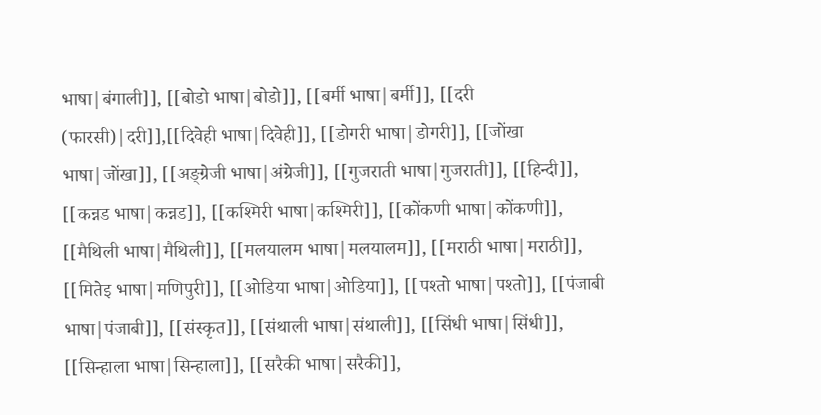भाषा|बंगाली]], [[बोडो भाषा|बोडो]], [[बर्मी भाषा|बर्मी]], [[दरी (फारसी)|दरी]],[[दिवेही भाषा|दिवेही]], [[डोगरी भाषा|डोगरी]], [[जोंखा भाषा|जोंखा]], [[अङ्ग्रेजी भाषा|अंग्रेजी]], [[गुजराती भाषा|गुजराती]], [[हिन्दी]], [[कन्नड भाषा|कन्नड]], [[कश्मिरी भाषा|कश्मिरी]], [[कोंकणी भाषा|कोंकणी]], [[मैथिली भाषा|मैथिली]], [[मलयालम भाषा|मलयालम]], [[मराठी भाषा|मराठी]], [[मितेइ भाषा|मणिपुरी]], [[ओडिया भाषा|ओडिया]], [[पश्तो भाषा|पश्तो]], [[पंजाबी भाषा|पंजाबी]], [[संस्कृत]], [[संथाली भाषा|संथाली]], [[सिंधी भाषा|सिंधी]], [[सिन्हाला भाषा|सिन्हाला]], [[सरैकी भाषा|सरैकी]],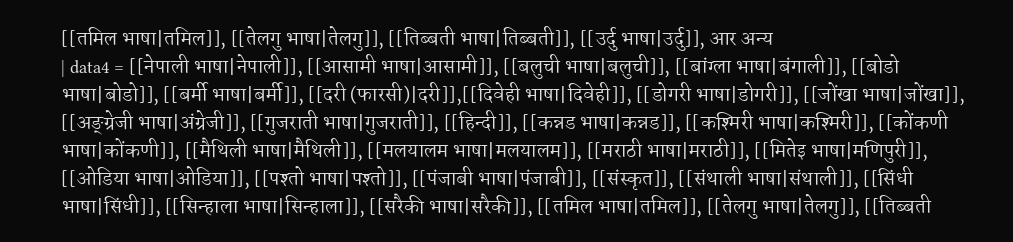[[तमिल भाषा|तमिल]], [[तेलगु भाषा|तेलगु]], [[तिब्बती भाषा|तिब्बती]], [[उर्दु भाषा|उर्दु]], आर अन्य
| data4 = [[नेपाली भाषा|नेपाली]], [[आसामी भाषा|आसामी]], [[बलुची भाषा|बलुची]], [[बांग्ला भाषा|बंगाली]], [[बोडो भाषा|बोडो]], [[बर्मी भाषा|बर्मी]], [[दरी (फारसी)|दरी]],[[दिवेही भाषा|दिवेही]], [[डोगरी भाषा|डोगरी]], [[जोंखा भाषा|जोंखा]], [[अङ्ग्रेजी भाषा|अंग्रेजी]], [[गुजराती भाषा|गुजराती]], [[हिन्दी]], [[कन्नड भाषा|कन्नड]], [[कश्मिरी भाषा|कश्मिरी]], [[कोंकणी भाषा|कोंकणी]], [[मैथिली भाषा|मैथिली]], [[मलयालम भाषा|मलयालम]], [[मराठी भाषा|मराठी]], [[मितेइ भाषा|मणिपुरी]], [[ओडिया भाषा|ओडिया]], [[पश्तो भाषा|पश्तो]], [[पंजाबी भाषा|पंजाबी]], [[संस्कृत]], [[संथाली भाषा|संथाली]], [[सिंधी भाषा|सिंधी]], [[सिन्हाला भाषा|सिन्हाला]], [[सरैकी भाषा|सरैकी]], [[तमिल भाषा|तमिल]], [[तेलगु भाषा|तेलगु]], [[तिब्बती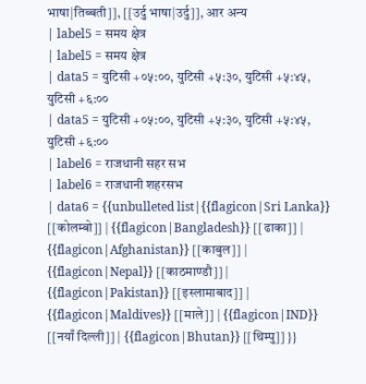भाषा|तिब्बती]], [[उर्दु भाषा|उर्दु]], आर अन्य
| label5 = समय क्षेत्र
| label5 = समय क्षेत्र
| data5 = युटिसी +०५:००, युटिसी +५:३०, युटिसी +५:४५, युटिसी +६:००
| data5 = युटिसी +०५:००, युटिसी +५:३०, युटिसी +५:४५, युटिसी +६:००
| label6 = राजधानी सहर सभ
| label6 = राजधानी शहरसभ
| data6 = {{unbulleted list|{{flagicon|Sri Lanka}} [[कोलम्बो]] | {{flagicon|Bangladesh}} [[ढाका]] | {{flagicon|Afghanistan}} [[काबुल]] | {{flagicon|Nepal}} [[काठमाण्डौ]] | {{flagicon|Pakistan}} [[इस्लामाबाद]] | {{flagicon|Maldives}} [[माले]] | {{flagicon|IND}} [[नयाँ दिल्ली]] | {{flagicon|Bhutan}} [[थिम्पु]] }}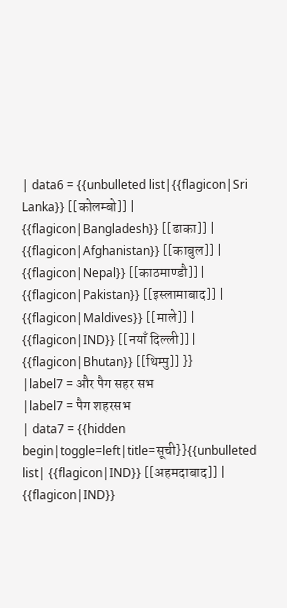| data6 = {{unbulleted list|{{flagicon|Sri Lanka}} [[कोलम्बो]] | {{flagicon|Bangladesh}} [[ढाका]] | {{flagicon|Afghanistan}} [[काबुल]] | {{flagicon|Nepal}} [[काठमाण्डौ]] | {{flagicon|Pakistan}} [[इस्लामाबाद]] | {{flagicon|Maldives}} [[माले]] | {{flagicon|IND}} [[नयाँ दिल्ली]] | {{flagicon|Bhutan}} [[थिम्पु]] }}
|label7 = और पैग सहर सभ
|label7 = पैग शहरसभ
| data7 = {{hidden begin|toggle=left|title=सूची}}{{unbulleted list| {{flagicon|IND}} [[अहमदाबाद]] | {{flagicon|IND}}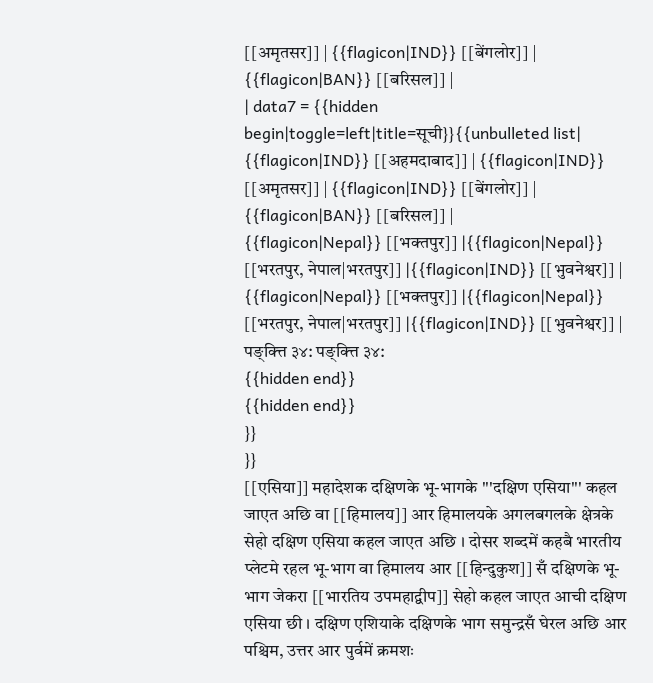[[अमृतसर]] | {{flagicon|IND}} [[बेंगलोर]] | {{flagicon|BAN}} [[बरिसल]] |
| data7 = {{hidden begin|toggle=left|title=सूची}}{{unbulleted list| {{flagicon|IND}} [[अहमदाबाद]] | {{flagicon|IND}} [[अमृतसर]] | {{flagicon|IND}} [[बेंगलोर]] | {{flagicon|BAN}} [[बरिसल]] |
{{flagicon|Nepal}} [[भक्तपुर]] |{{flagicon|Nepal}} [[भरतपुर, नेपाल|भरतपुर]] |{{flagicon|IND}} [[भुवनेश्वर]] |
{{flagicon|Nepal}} [[भक्तपुर]] |{{flagicon|Nepal}} [[भरतपुर, नेपाल|भरतपुर]] |{{flagicon|IND}} [[भुवनेश्वर]] |
पङ्क्त्ति ३४: पङ्क्त्ति ३४:
{{hidden end}}
{{hidden end}}
}}
}}
[[एसिया]] महादेशक दक्षिणके भू-भागके '''दक्षिण एसिया''' कहल जाएत अछि वा [[हिमालय]] आर हिमालयके अगलबगलके क्षेत्रके सेहो दक्षिण एसिया कहल जाएत अछि । दोसर शब्दमें कहबै भारतीय प्लेटमे रहल भू-भाग वा हिमालय आर [[हिन्दुकुश]] सँ दक्षिणके भू-भाग जेकरा [[भारतिय उपमहाद्वीप]] सेहो कहल जाएत आची दक्षिण एसिया छी । दक्षिण एशियाके दक्षिणके भाग समुन्द्रसँ घेरल अछि आर पश्चिम, उत्तर आर पुर्वमें क्रमशः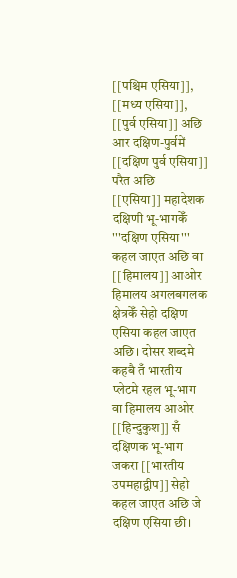[[पश्चिम एसिया]], [[मध्य एसिया]], [[पुर्व एसिया]] अछि आर दक्षिण-पुर्वमें [[दक्षिण पुर्व एसिया]] परैत अछि
[[एसिया]] महादेशक दक्षिणी भू-भागकेँ '''दक्षिण एसिया''' कहल जाएत अछि वा [[हिमालय]] आओर हिमालय अगलबगलक क्षेत्रकेँ सेहो दक्षिण एसिया कहल जाएत अछि। दोसर शब्दमे कहबै तँ भारतीय प्लेटमे रहल भू-भाग वा हिमालय आओर [[हिन्दुकुश]] सँ दक्षिणक भू-भाग जकरा [[भारतीय उपमहाद्वीप]] सेहो कहल जाएत अछि जे दक्षिण एसिया छी।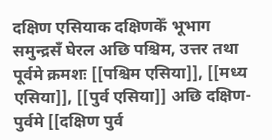दक्षिण एसियाक दक्षिणकेँ भूभाग समुन्द्रसँ घेरल अछि पश्चिम, उत्तर तथा पूर्वमे क्रमशः [[पश्चिम एसिया]], [[मध्य एसिया]], [[पुर्व एसिया]] अछि दक्षिण-पुर्वमे [[दक्षिण पुर्व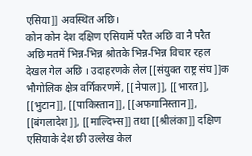एसिया]] अवस्थित अछि।
कोन कोन देश दक्षिण एसियामें परैत अछि वा नै परैत अछि मतमें भिन्न-भिन्न श्रोतके भिन्न-भिन्न विचार रहल देखल गेल अछि । उदाहरणके लेल [[संयुक्त राष्ट्र संघ]]क भौगोलिक क्षेत्र वर्गिकरणमें, [[नेपाल]], [[भारत]], [[भुटान]], [[पाकिस्तान]], [[अफगानिस्तान]], [[बंगलादेश]], [[माल्दिभ्स]] तथा [[श्रीलंका]] दक्षिण एसियाके देश छी उल्लेख केल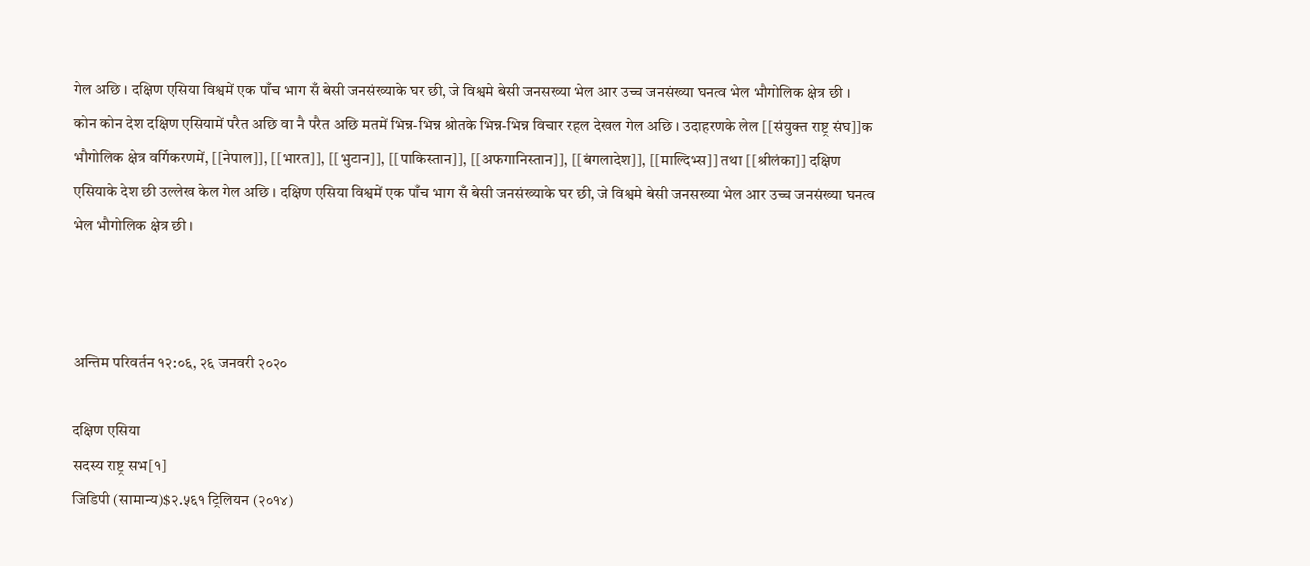गेल अछि । दक्षिण एसिया विश्वमें एक पाँच भाग सँ बेसी जनसंख्याके घर छी, जे विश्वमे बेसी जनसख्या भेल आर उच्च जनसंख्या घनत्व भेल भौगोलिक क्षेत्र छी ।
कोन कोन देश दक्षिण एसियामें परैत अछि वा नै परैत अछि मतमें भिन्न-भिन्न श्रोतके भिन्न-भिन्न विचार रहल देखल गेल अछि । उदाहरणके लेल [[संयुक्त राष्ट्र संघ]]क भौगोलिक क्षेत्र वर्गिकरणमें, [[नेपाल]], [[भारत]], [[भुटान]], [[पाकिस्तान]], [[अफगानिस्तान]], [[बंगलादेश]], [[माल्दिभ्स]] तथा [[श्रीलंका]] दक्षिण एसियाके देश छी उल्लेख केल गेल अछि । दक्षिण एसिया विश्वमें एक पाँच भाग सँ बेसी जनसंख्याके घर छी, जे विश्वमे बेसी जनसख्या भेल आर उच्च जनसंख्या घनत्व भेल भौगोलिक क्षेत्र छी ।



अन्तिम परिवर्तन १२:०६, २६ जनवरी २०२०

दक्षिण एसिया
सदस्य राष्ट्र सभ[१]
जिडिपी (सामान्य)$२.५६१ ट्रिलियन (२०१४)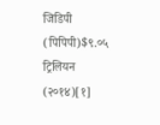जिडिपी (पिपिपी)$९.०५ ट्रिलियन (२०१४)[१]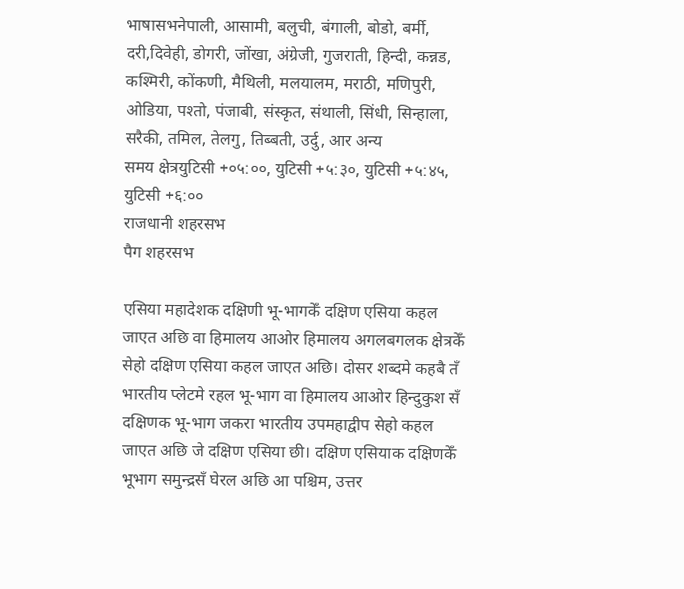भाषासभनेपाली, आसामी, बलुची, बंगाली, बोडो, बर्मी, दरी,दिवेही, डोगरी, जोंखा, अंग्रेजी, गुजराती, हिन्दी, कन्नड, कश्मिरी, कोंकणी, मैथिली, मलयालम, मराठी, मणिपुरी, ओडिया, पश्तो, पंजाबी, संस्कृत, संथाली, सिंधी, सिन्हाला, सरैकी, तमिल, तेलगु, तिब्बती, उर्दु, आर अन्य
समय क्षेत्रयुटिसी +०५:००, युटिसी +५:३०, युटिसी +५:४५, युटिसी +६:००
राजधानी शहरसभ
पैग शहरसभ

एसिया महादेशक दक्षिणी भू-भागकेँ दक्षिण एसिया कहल जाएत अछि वा हिमालय आओर हिमालय अगलबगलक क्षेत्रकेँ सेहो दक्षिण एसिया कहल जाएत अछि। दोसर शब्दमे कहबै तँ भारतीय प्लेटमे रहल भू-भाग वा हिमालय आओर हिन्दुकुश सँ दक्षिणक भू-भाग जकरा भारतीय उपमहाद्वीप सेहो कहल जाएत अछि जे दक्षिण एसिया छी। दक्षिण एसियाक दक्षिणकेँ भूभाग समुन्द्रसँ घेरल अछि आ पश्चिम, उत्तर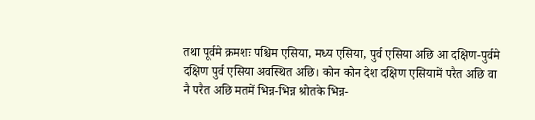तथा पूर्वमे क्रमशः पश्चिम एसिया, मध्य एसिया, पुर्व एसिया अछि आ दक्षिण-पुर्वमे दक्षिण पुर्व एसिया अवस्थित अछि। कोन कोन देश दक्षिण एसियामें परैत अछि वा नै परैत अछि मतमें भिन्न-भिन्न श्रोतके भिन्न-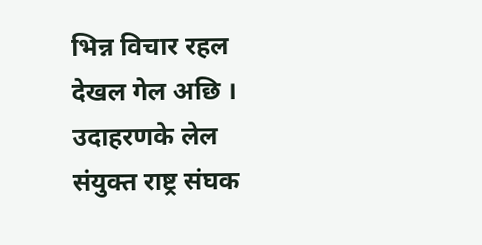भिन्न विचार रहल देखल गेल अछि । उदाहरणके लेल संयुक्त राष्ट्र संघक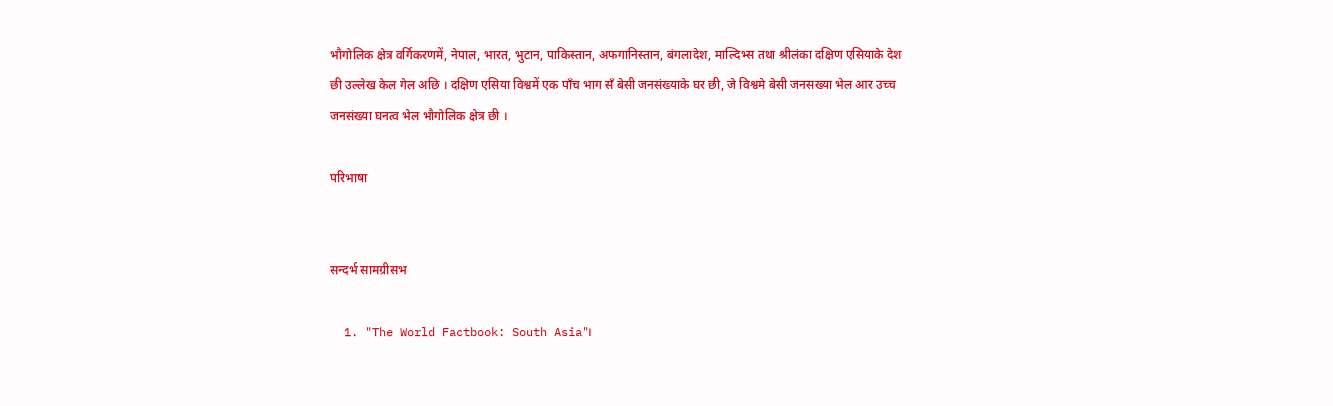भौगोलिक क्षेत्र वर्गिकरणमें, नेपाल, भारत, भुटान, पाकिस्तान, अफगानिस्तान, बंगलादेश, माल्दिभ्स तथा श्रीलंका दक्षिण एसियाके देश छी उल्लेख केल गेल अछि । दक्षिण एसिया विश्वमें एक पाँच भाग सँ बेसी जनसंख्याके घर छी, जे विश्वमे बेसी जनसख्या भेल आर उच्च जनसंख्या घनत्व भेल भौगोलिक क्षेत्र छी ।

परिभाषा


सन्दर्भ सामग्रीसभ

  1. "The World Factbook: South Asia"।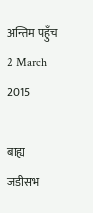अन्तिम पहुँच 2 March 2015

बाह्य जडीसभ